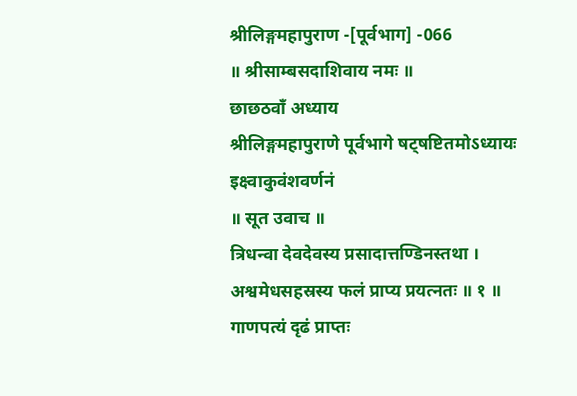श्रीलिङ्गमहापुराण -[पूर्वभाग] -066
॥ श्रीसाम्बसदाशिवाय नमः ॥
छाछठवाँ अध्याय
श्रीलिङ्गमहापुराणे पूर्वभागे षट्षष्टितमोऽध्यायः
इक्ष्वाकुवंशवर्णनं
॥ सूत उवाच ॥
त्रिधन्वा देवदेवस्य प्रसादात्तण्डिनस्तथा ।
अश्वमेधसहस्रस्य फलं प्राप्य प्रयत्नतः ॥ १ ॥
गाणपत्यं दृढं प्राप्तः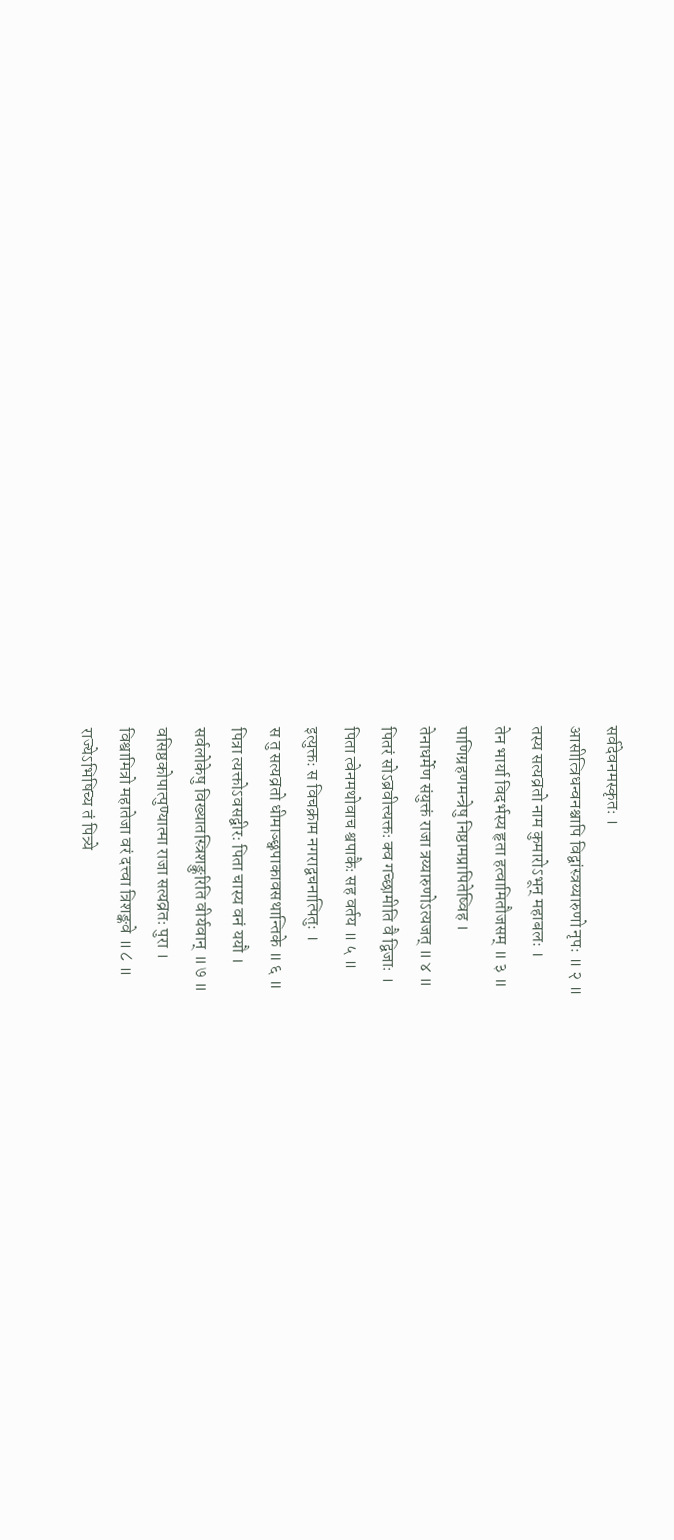सर्वदेवनमस्कृतः ।
आसीत्त्रिधन्वनश्चापि विद्वांस्त्रय्यारुणो नृपः ॥ २ ॥
तस्य सत्यव्रतो नाम कुमारोऽभून् महाबलः ।
तेन भार्या विदर्भस्य हृता हत्वामितौजसम् ॥ ३ ॥
पाणिग्रहणमन्त्रेषु निष्ठामप्रापितेष्विह ।
तेनाधर्मेण संयुक्तं राजा त्रय्यारुणोऽत्यजत् ॥ ४ ॥
पितरं सोऽब्रवीत्त्यक्तः क्व गच्छामीति वै द्विजाः ।
पिता त्वेनमथोवाच श्वपाकैः सह वर्तय ॥ ५ ॥
इत्युक्तः स विचक्राम नगराद्वचनात्पितुः ।
स तु सत्यव्रतो धीमाञ्छ्वपाकावसथान्तिके ॥ ६ ॥
पित्रा त्यक्तोऽवसद्वीरः पिता चास्य वनं ययौ ।
सर्वलोकेषु विख्यातस्त्रिशङ्कुरिति वीर्यवान् ॥ ७ ॥
वसिष्ठकोपात्पुण्यात्मा राजा सत्यव्रतः पुरा ।
विश्वामित्रो महातेजा वरं दत्त्वा त्रिशङ्कवे ॥ ८ ॥
राज्येऽभिषिच्य तं पित्र्ये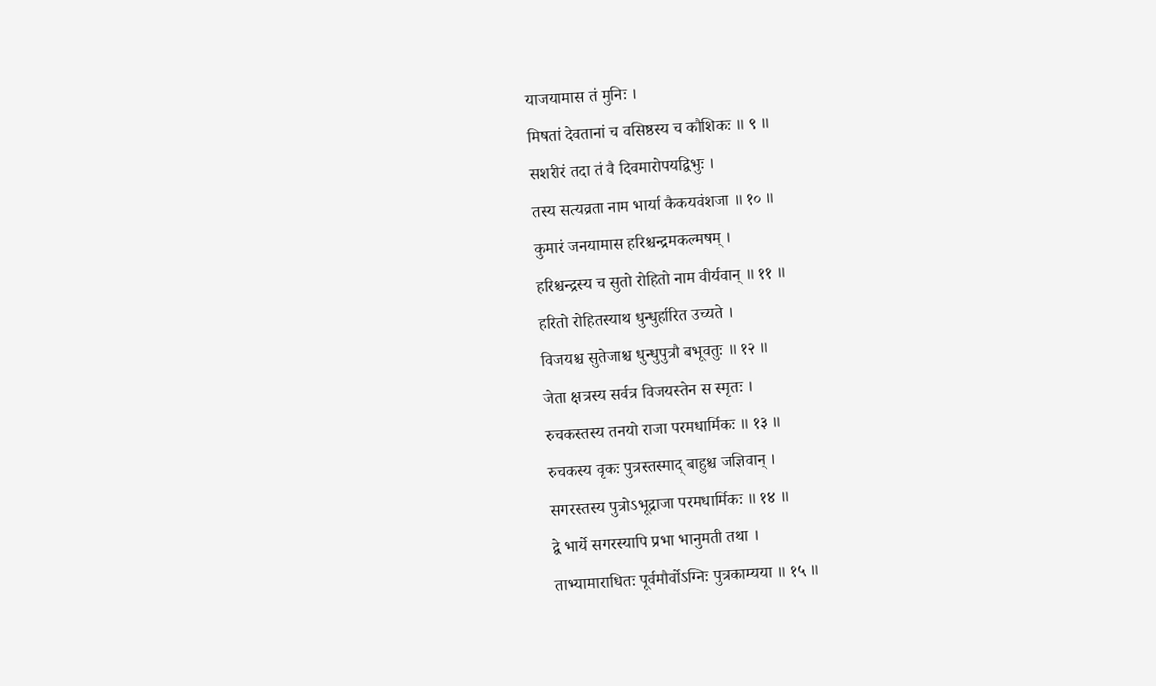याजयामास तं मुनिः ।
मिषतां देवतानां च वसिष्ठस्य च कौशिकः ॥ ९ ॥
सशरीरं तदा तं वै दिवमारोपयद्विभुः ।
तस्य सत्यव्रता नाम भार्या कैकयवंशजा ॥ १० ॥
कुमारं जनयामास हरिश्चन्द्रमकल्मषम् ।
हरिश्चन्द्रस्य च सुतो रोहितो नाम वीर्यवान् ॥ ११ ॥
हरितो रोहितस्याथ धुन्धुर्हारित उच्यते ।
विजयश्च सुतेजाश्च धुन्धुपुत्रौ बभूवतुः ॥ १२ ॥
जेता क्षत्रस्य सर्वत्र विजयस्तेन स स्मृतः ।
रुचकस्तस्य तनयो राजा परमधार्मिकः ॥ १३ ॥
रुचकस्य वृकः पुत्रस्तस्माद् बाहुश्च जज्ञिवान् ।
सगरस्तस्य पुत्रोऽभूद्राजा परमधार्मिकः ॥ १४ ॥
द्वे भार्ये सगरस्यापि प्रभा भानुमती तथा ।
ताभ्यामाराधितः पूर्वमौर्वोऽग्निः पुत्रकाम्यया ॥ १५ ॥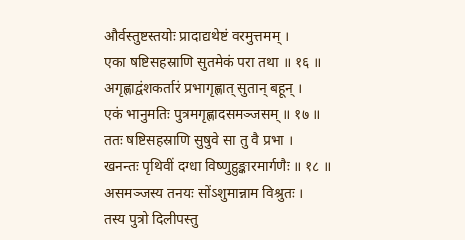और्वस्तुष्टस्तयोः प्रादाद्यथेष्टं वरमुत्तमम् ।
एका षष्टिसहस्राणि सुतमेकं परा तथा ॥ १६ ॥
अगृह्णाद्वंशकर्तारं प्रभागृह्णात् सुतान् बहून् ।
एकं भानुमतिः पुत्रमगृह्णादसमञ्जसम् ॥ १७ ॥
ततः षष्टिसहस्राणि सुषुवे सा तु वै प्रभा ।
खनन्तः पृथिवीं दग्धा विष्णुहुङ्कारमार्गणैः ॥ १८ ॥
असमञ्जस्य तनयः सोंऽशुमान्नाम विश्रुतः ।
तस्य पुत्रो दिलीपस्तु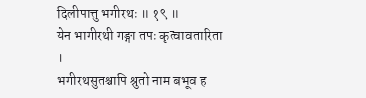दिलीपात्तु भगीरथः ॥ १९ ॥
येन भागीरथी गङ्गा तपः कृत्वावतारिता ।
भगीरथसुतश्चापि श्रुतो नाम बभूव ह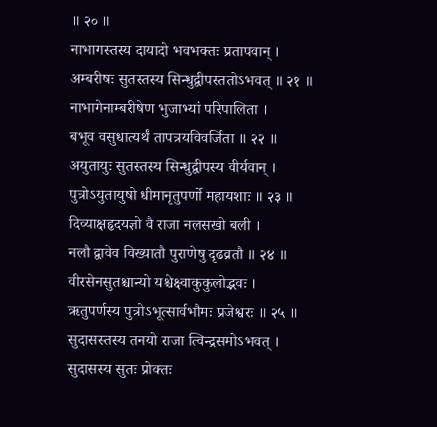॥ २० ॥
नाभागस्तस्य दायादो भवभक्तः प्रतापवान् ।
अम्बरीषः सुतस्तस्य सिन्धुद्वीपस्ततोऽभवत् ॥ २१ ॥
नाभागेनाम्बरीषेण भुजाभ्यां परिपालिता ।
बभूव वसुधात्यर्थं तापत्रयविवर्जिता ॥ २२ ॥
अयुतायुः सुतस्तस्य सिन्धुद्वीपस्य वीर्यवान् ।
पुत्रोऽयुतायुषो धीमानृतुपर्णो महायशाः ॥ २३ ॥
दिव्याक्षहृदयज्ञो वै राजा नलसखो बली ।
नलौ द्वावेव विख्यातौ पुराणेषु दृढव्रतौ ॥ २४ ॥
वीरसेनसुतश्चान्यो यश्चेक्ष्वाकुकुलोद्भवः ।
ऋतुपर्णस्य पुत्रोऽभूत्सार्वभौमः प्रजेश्वरः ॥ २५ ॥
सुदासस्तस्य तनयो राजा त्विन्द्रसमोऽभवत् ।
सुदासस्य सुतः प्रोक्तः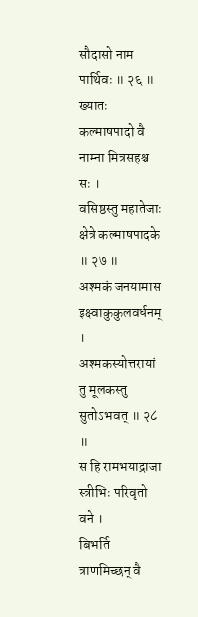सौदासो नाम पार्थिवः ॥ २६ ॥
ख्यातः कल्माषपादो वै नाम्ना मित्रसहश्च सः ।
वसिष्ठस्तु महातेजाः क्षेत्रे कल्माषपादके ॥ २७ ॥
अश्मकं जनयामास इक्ष्वाकुकुलवर्धनम् ।
अश्मकस्योत्तरायां तु मूलकस्तु सुतोऽभवत् ॥ २८ ॥
स हि रामभयाद्राजा स्त्रीभिः परिवृतो वने ।
बिभर्ति त्राणमिच्छन् वै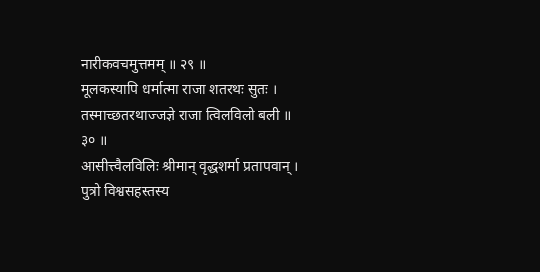नारीकवचमुत्तमम् ॥ २९ ॥
मूलकस्यापि धर्मात्मा राजा शतरथः सुतः ।
तस्माच्छतरथाज्जज्ञे राजा त्विलविलो बली ॥ ३० ॥
आसीत्त्वैलविलिः श्रीमान् वृद्धशर्मा प्रतापवान् ।
पुत्रो विश्वसहस्तस्य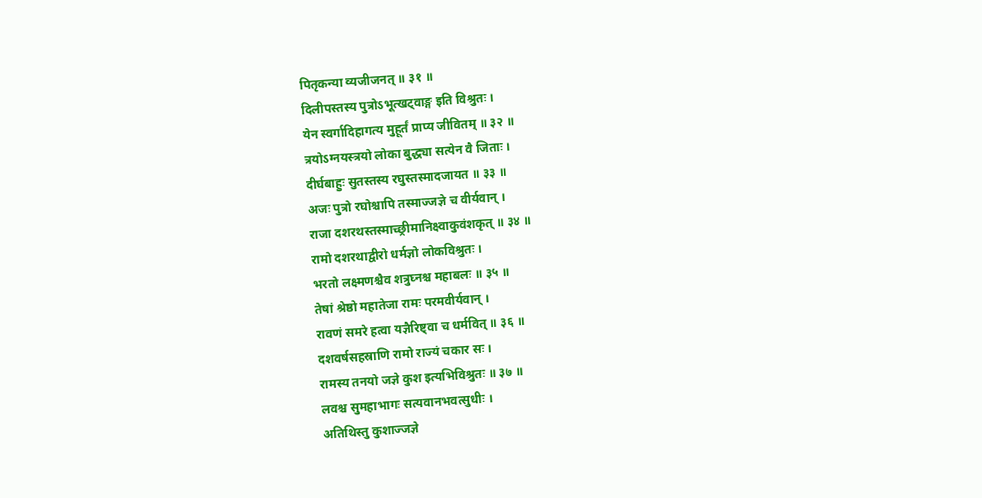पितृकन्या व्यजीजनत् ॥ ३१ ॥
दिलीपस्तस्य पुत्रोऽभूत्खट्वाङ्ग इति विश्रुतः ।
येन स्वर्गादिहागत्य मुहूर्तं प्राप्य जीवितम् ॥ ३२ ॥
त्रयोऽग्नयस्त्रयो लोका बुद्ध्या सत्येन वै जिताः ।
दीर्घबाहुः सुतस्तस्य रघुस्तस्मादजायत ॥ ३३ ॥
अजः पुत्रो रघोश्चापि तस्माज्जज्ञे च वीर्यवान् ।
राजा दशरथस्तस्माच्छ्रीमानिक्ष्वाकुवंशकृत् ॥ ३४ ॥
रामो दशरथाद्वीरो धर्मज्ञो लोकविश्रुतः ।
भरतो लक्ष्मणश्चैव शत्रुघ्नश्च महाबलः ॥ ३५ ॥
तेषां श्रेष्ठो महातेजा रामः परमवीर्यवान् ।
रावणं समरे हत्वा यज्ञैरिष्ट्वा च धर्मवित् ॥ ३६ ॥
दशवर्षसहस्राणि रामो राज्यं चकार सः ।
रामस्य तनयो जज्ञे कुश इत्यभिविश्रुतः ॥ ३७ ॥
लवश्च सुमहाभागः सत्यवानभवत्सुधीः ।
अतिथिस्तु कुशाज्जज्ञे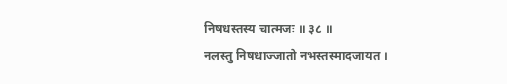निषधस्तस्य चात्मजः ॥ ३८ ॥
नलस्तु निषधाज्जातो नभस्तस्मादजायत ।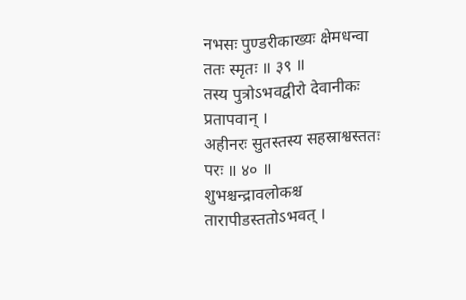नभसः पुण्डरीकाख्यः क्षेमधन्वा ततः स्मृतः ॥ ३९ ॥
तस्य पुत्रोऽभवद्वीरो देवानीकः प्रतापवान् ।
अहीनरः सुतस्तस्य सहस्राश्वस्ततः परः ॥ ४० ॥
शुभश्चन्द्रावलोकश्च तारापीडस्ततोऽभवत् ।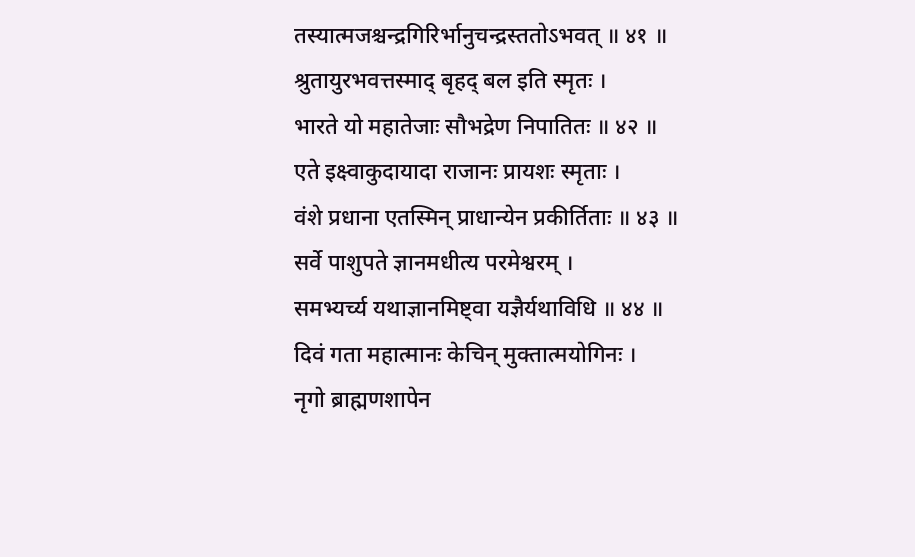तस्यात्मजश्चन्द्रगिरिर्भानुचन्द्रस्ततोऽभवत् ॥ ४१ ॥
श्रुतायुरभवत्तस्माद् बृहद् बल इति स्मृतः ।
भारते यो महातेजाः सौभद्रेण निपातितः ॥ ४२ ॥
एते इक्ष्वाकुदायादा राजानः प्रायशः स्मृताः ।
वंशे प्रधाना एतस्मिन् प्राधान्येन प्रकीर्तिताः ॥ ४३ ॥
सर्वे पाशुपते ज्ञानमधीत्य परमेश्वरम् ।
समभ्यर्च्य यथाज्ञानमिष्ट्वा यज्ञैर्यथाविधि ॥ ४४ ॥
दिवं गता महात्मानः केचिन् मुक्तात्मयोगिनः ।
नृगो ब्राह्मणशापेन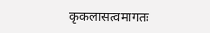कृकलासत्वमागतः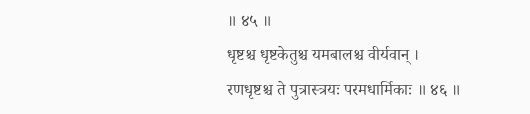॥ ४५ ॥
धृष्टश्च धृष्टकेतुश्च यमबालश्च वीर्यवान् ।
रणधृष्टश्च ते पुत्रास्त्रयः परमधार्मिकाः ॥ ४६ ॥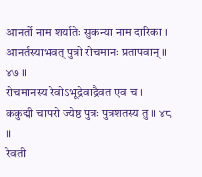आनर्तो नाम शर्यातेः सुकन्या नाम दारिका ।
आनर्तस्याभवत् पुत्रो रोचमानः प्रतापवान् ॥ ४७ ॥
रोचमानस्य रेवोऽभूद्रेवाद्रैवत एव च ।
ककुद्मी चापरो ज्येष्ठ पुत्रः पुत्रशतस्य तु ॥ ४८ ॥
रेवती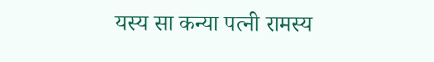यस्य सा कन्या पत्नी रामस्य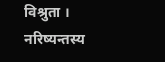विश्रुता ।
नरिष्यन्तस्य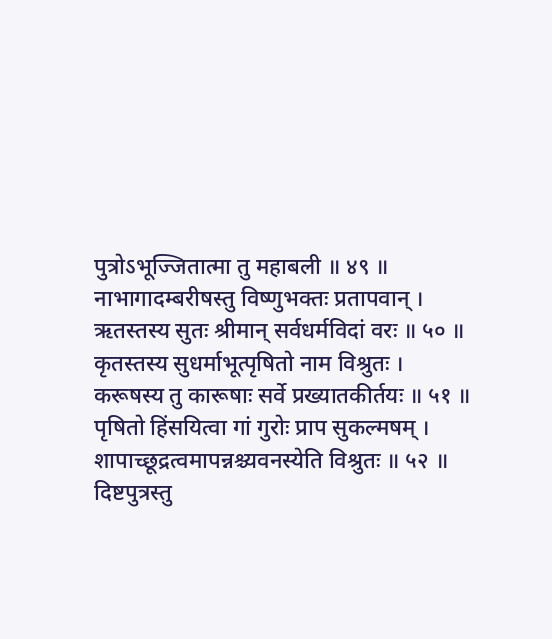पुत्रोऽभूज्जितात्मा तु महाबली ॥ ४९ ॥
नाभागादम्बरीषस्तु विष्णुभक्तः प्रतापवान् ।
ऋतस्तस्य सुतः श्रीमान् सर्वधर्मविदां वरः ॥ ५० ॥
कृतस्तस्य सुधर्माभूत्पृषितो नाम विश्रुतः ।
करूषस्य तु कारूषाः सर्वे प्रख्यातकीर्तयः ॥ ५१ ॥
पृषितो हिंसयित्वा गां गुरोः प्राप सुकल्मषम् ।
शापाच्छूद्रत्वमापन्नश्च्यवनस्येति विश्रुतः ॥ ५२ ॥
दिष्टपुत्रस्तु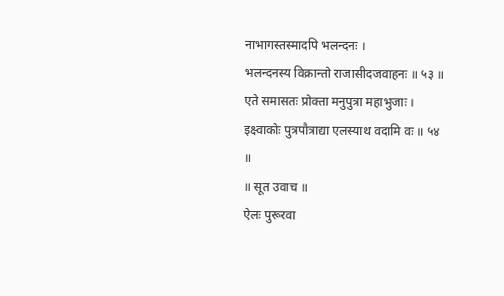नाभागस्तस्मादपि भलन्दनः ।
भलन्दनस्य विक्रान्तो राजासीदजवाहनः ॥ ५३ ॥
एते समासतः प्रोक्ता मनुपुत्रा महाभुजाः ।
इक्ष्वाकोः पुत्रपौत्राद्या एलस्याथ वदामि वः ॥ ५४ ॥
॥ सूत उवाच ॥
ऐलः पुरूरवा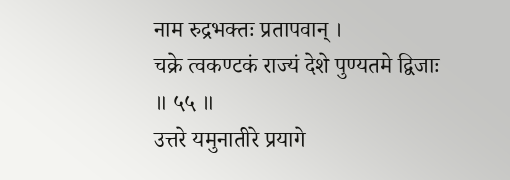नाम रुद्रभक्तः प्रतापवान् ।
चक्रे त्वकण्टकं राज्यं देशे पुण्यतमे द्विजाः ॥ ५५ ॥
उत्तरे यमुनातीरे प्रयागे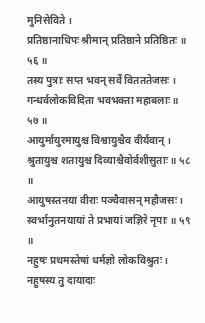मुनिसेविते ।
प्रतिष्ठानाधिपः श्रीमान् प्रतिष्ठाने प्रतिष्ठितः ॥ ५६ ॥
तस्य पुत्राः सप्त भवन् सर्वे वितततेजसः ।
गन्धर्वलोकविदिता भवभक्ता महाबलाः ॥ ५७ ॥
आयुर्मायुरमायुश्च विश्वायुश्चैव वीर्यवान् ।
श्रुतायुश्च शतायुश्च दिव्याश्चैवोर्वशीसुताः ॥ ५८ ॥
आयुषस्तनया वीराः पञ्चैवासन् महौजसः ।
स्वर्भानुतनयायां ते प्रभायां जज्ञिरे नृपाः ॥ ५९ ॥
नहुषः प्रथमस्तेषां धर्मज्ञो लोकविश्रुतः ।
नहुषस्य तु दायादाः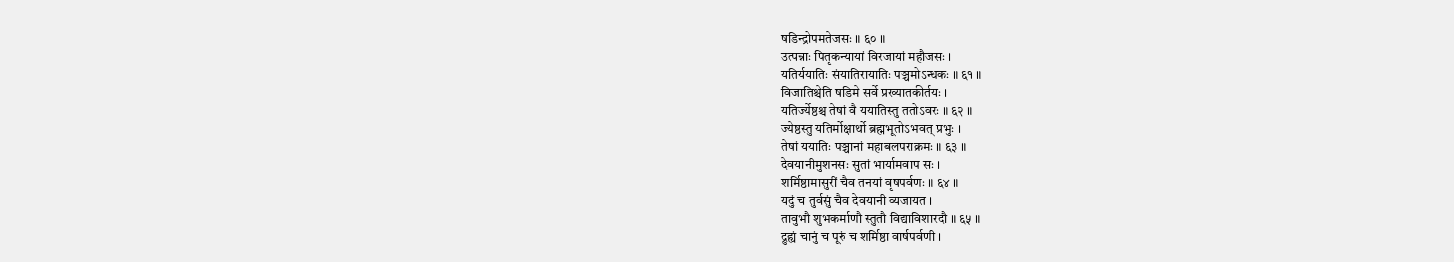षडिन्द्रोपमतेजसः ॥ ६० ॥
उत्पन्नाः पितृकन्यायां विरजायां महौजसः ।
यतिर्ययातिः संयातिरायातिः पञ्चमोऽन्धकः ॥ ६१ ॥
विजातिश्चेति षडिमे सर्वे प्रख्यातकीर्तयः ।
यतिर्ज्येष्ठश्च तेषां वै ययातिस्तु ततोऽवरः ॥ ६२ ॥
ज्येष्ठस्तु यतिर्मोक्षार्थो ब्रह्मभूतोऽभवत् प्रभुः ।
तेषां ययातिः पञ्चानां महाबलपराक्रमः ॥ ६३ ॥
देवयानीमुशनसः सुतां भार्यामवाप सः ।
शर्मिष्ठामासुरीं चैव तनयां वृषपर्वणः ॥ ६४ ॥
यदुं च तुर्वसुं चैव देवयानी व्यजायत ।
तावुभौ शुभकर्माणौ स्तुतौ विद्याविशारदौ ॥ ६५ ॥
द्रुह्यं चानुं च पूरुं च शर्मिष्ठा वार्षपर्वणी ।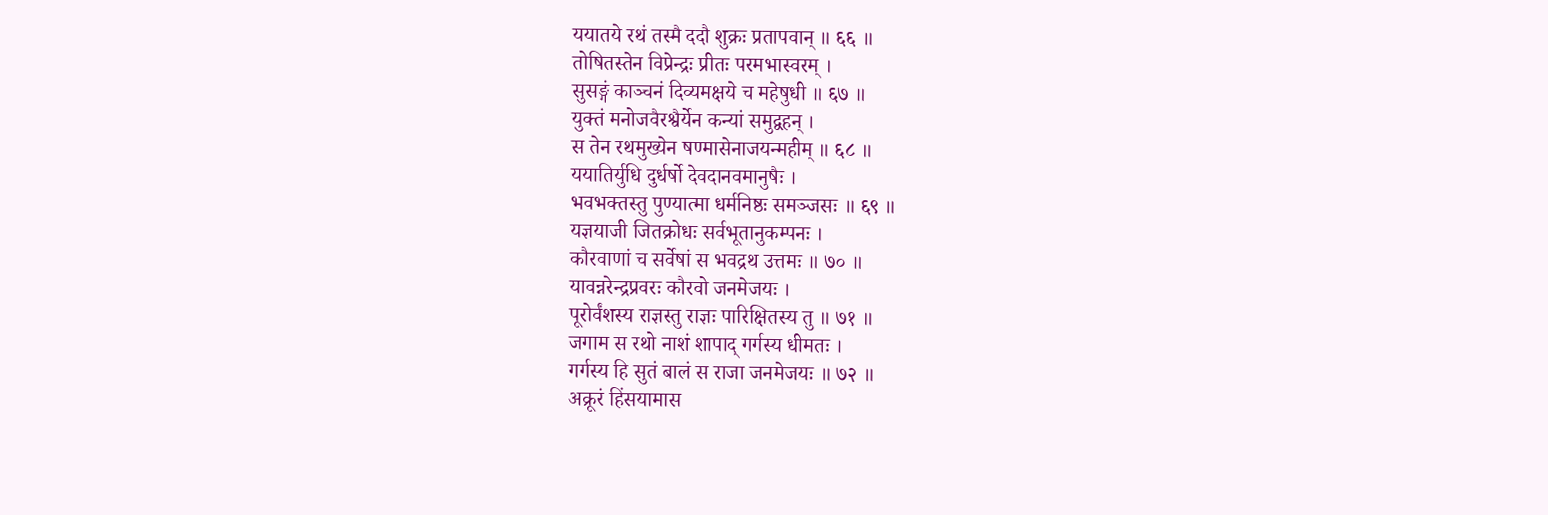ययातये रथं तस्मै ददौ शुक्रः प्रतापवान् ॥ ६६ ॥
तोषितस्तेन विप्रेन्द्रः प्रीतः परमभास्वरम् ।
सुसङ्गं काञ्चनं दिव्यमक्षये च महेषुधी ॥ ६७ ॥
युक्तं मनोजवैरश्वैर्येन कन्यां समुद्वहन् ।
स तेन रथमुख्येन षण्मासेनाजयन्महीम् ॥ ६८ ॥
ययातिर्युधि दुर्धर्षो देवदानवमानुषैः ।
भवभक्तस्तु पुण्यात्मा धर्मनिष्ठः समञ्जसः ॥ ६९ ॥
यज्ञयाजी जितक्रोधः सर्वभूतानुकम्पनः ।
कौरवाणां च सर्वेषां स भवद्रथ उत्तमः ॥ ७० ॥
यावन्नरेन्द्रप्रवरः कौरवो जनमेजयः ।
पूरोर्वंशस्य राज्ञस्तु राज्ञः पारिक्षितस्य तु ॥ ७१ ॥
जगाम स रथो नाशं शापाद् गर्गस्य धीमतः ।
गर्गस्य हि सुतं बालं स राजा जनमेजयः ॥ ७२ ॥
अक्रूरं हिंसयामास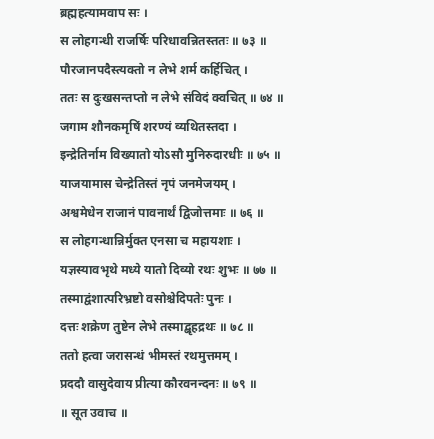ब्रह्महत्यामवाप सः ।
स लोहगन्धी राजर्षिः परिधावन्नितस्ततः ॥ ७३ ॥
पौरजानपदैस्त्यक्तो न लेभे शर्म कर्हिचित् ।
ततः स दुःखसन्तप्तो न लेभे संविदं क्वचित् ॥ ७४ ॥
जगाम शौनकमृषिं शरण्यं व्यथितस्तदा ।
इन्द्रेतिर्नाम विख्यातो योऽसौ मुनिरुदारधीः ॥ ७५ ॥
याजयामास चेन्द्रेतिस्तं नृपं जनमेजयम् ।
अश्वमेधेन राजानं पावनार्थं द्विजोत्तमाः ॥ ७६ ॥
स लोहगन्धान्निर्मुक्त एनसा च महायशाः ।
यज्ञस्यावभृथे मध्ये यातो दिव्यो रथः शुभः ॥ ७७ ॥
तस्माद्वंशात्परिभ्रष्टो वसोश्चेदिपतेः पुनः ।
दत्तः शक्रेण तुष्टेन लेभे तस्माद्बृहद्रथः ॥ ७८ ॥
ततो हत्वा जरासन्धं भीमस्तं रथमुत्तमम् ।
प्रददौ वासुदेवाय प्रीत्या कौरवनन्दनः ॥ ७९ ॥
॥ सूत उवाच ॥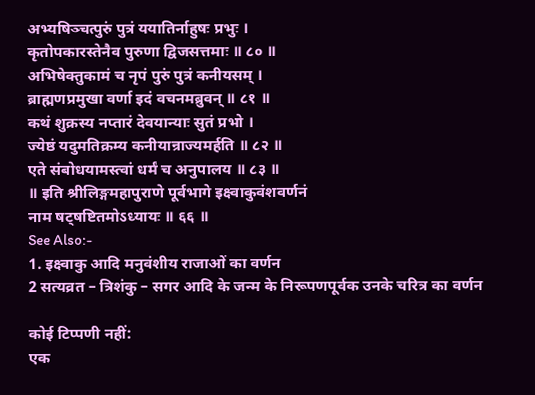अभ्यषिञ्चत्पुरुं पुत्रं ययातिर्नाहुषः प्रभुः ।
कृतोपकारस्तेनैव पुरुणा द्विजसत्तमाः ॥ ८० ॥
अभिषेक्तुकामं च नृपं पुरुं पुत्रं कनीयसम् ।
ब्राह्मणप्रमुखा वर्णा इदं वचनमब्रुवन् ॥ ८१ ॥
कथं शुक्रस्य नप्तारं देवयान्याः सुतं प्रभो ।
ज्येष्ठं यदुमतिक्रम्य कनीयान्राज्यमर्हति ॥ ८२ ॥
एते संबोधयामस्त्वां धर्मं च अनुपालय ॥ ८३ ॥
॥ इति श्रीलिङ्गमहापुराणे पूर्वभागे इक्ष्वाकुवंशवर्णनं
नाम षट्षष्टितमोऽध्यायः ॥ ६६ ॥
See Also:-
1. इक्ष्वाकु आदि मनुवंशीय राजाओं का वर्णन
2 सत्यव्रत – त्रिशंकु – सगर आदि के जन्म के निरूपणपूर्वक उनके चरित्र का वर्णन

कोई टिप्पणी नहीं:
एक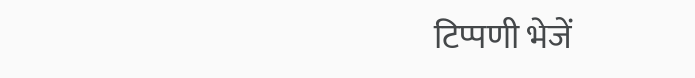टिप्पणी भेजें